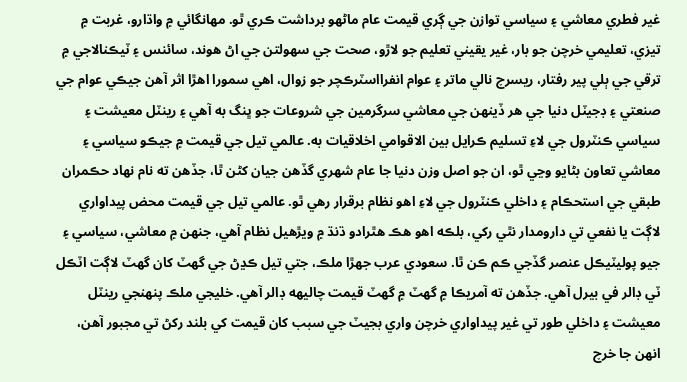غير فطري معاشي ۽ سياسي توازن جي ڳري قيمت عام ماڻهو برداشت ڪري ٿو. مهانگائي ۾ واڌارو، غربت ۾ تيزي، تعليمي خرچن جو بار، غير يقيني تعليم جو لاڙو، صحت جي سهولتن جي اڻ هوند، سائنس ۽ ٽيڪنالاجي ۾ ترقي جي ٻلي پير رفتار، ريسرچ نالي ماتر ۽ عوام انفرااسٽرڪچر جو زوال، اهي سمورا اهڙا اثر آهن جيڪي عوام جي صنعتي ۽ ڊجيٽل دنيا جي هر ڏينهن جي معاشي سرگرمين جي شروعات جو ڀنگ به آهي ۽ رينٽل معيشت ۽ سياسي ڪنٽرول جي لاءِ تسليم ڪرايل بين الاقوامي اخلاقيات به. عالمي تيل جي قيمت ۾ جيڪو سياسي ۽ معاشي تعاون بڻايو وڃي ٿو، ان جو اصل وزن دنيا جا عام شهري گڏهن جيان کڻن ٿا، جڏهن ته نام نهاد حڪمران طبقي جي استحڪام ۽ داخلي ڪنٽرول جي لاءِ اهو نظام برقرار رهي ٿو. عالمي تيل جي قيمت محض پيداواري لاڳت يا نفعي تي دارومدار نٿي رکي، بلڪه اهو هڪ هٿرادو ڌنڌ ۾ ويڙهيل نظام آهي، جنهن ۾ معاشي، سياسي ۽ جيو پوليٽيڪل عنصر گڏجي ڪم ڪن ٿا. سعودي عرب جهڙا ملڪ، جتي تيل ڪڍڻ جي گهٽ کان گهٽ لاڳت اٽڪل ٽي ڊالر في بيرل آهي. جڏهن ته آمريڪا ۾ گهٽ ۾ گهٽ قيمت چاليھه ڊالر آهي. خليجي ملڪ پنهنجي رينٽل معيشت ۽ داخلي طور تي غير پيداواري خرچن واري بجيٽ جي سبب کان قيمت کي بلند رکڻ تي مجبور آهن، انهن جا خرچ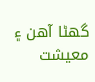گهڻا آهن ۽ معيشت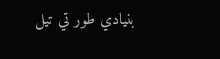بنيادي طور تي تيل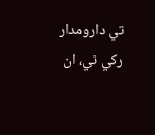تي دارومدار رکي ٿي، ان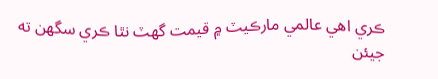ڪري اهي عالمي مارڪيٽ ۾ قيمت گهٽ نٿا ڪري سگهن ته جيئن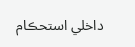داخلي استحڪام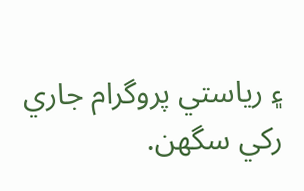۽ رياستي پروگرام جاري رکي سگهن.